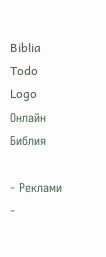Biblia Todo Logo
Онлайн Библия

- Реклами -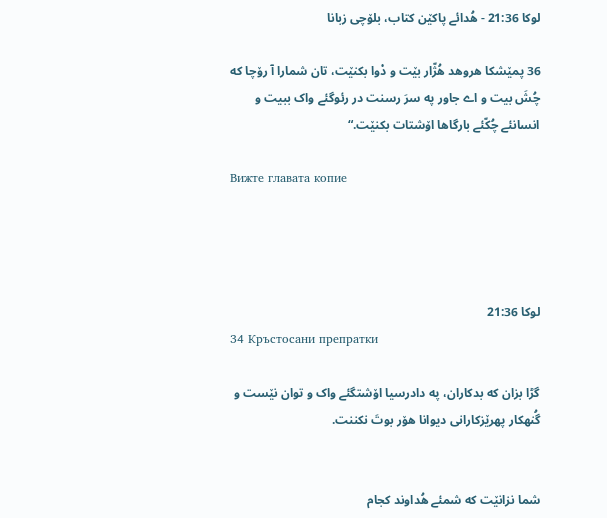لوکا 21:36 - هُدائے پاکێن کتاب، بلۆچی زبانا

36 پمێشکا هروهد هُژّار بێت و دْوا بکنێت، تان شمارا آ رۆچا که چُشَ بیت و اے جاور په سرَ رسنت در رئوگئے واک ببیت و انسانئے چُکّئے بارگاها اۆشتات بکنێت.“

Вижте главата копие




لوکا 21:36
34 Кръстосани препратки

گڑا بزان که بدکاران، په دادرسیا اۆشتگئے واک و توان نێست و گُنهکار پهرێزکارانی دیوانا هۆر بوتَ نکننت.


شما نزانێت که شمئے هُداوند کجام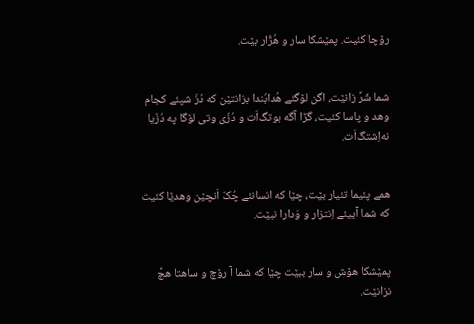رۆچا کئیت. پمێشکا سار و هُژّار بێت.


شما شَرَّ زانێت، اگن لۆگئے هُدابُندا بزانتێن که دُزّ شپئے کجام وهد و پاسا کئیت، گڑا آگه بوتگ‌اَت و دُزّی وتی لۆگا په دُزّیا نه‌اِشتگ‌اَت.


همے پئیما تئیار بێت، چێا که انسانئے چُکّ اَنچێن وهدێا کئیت که شما آییئے اِنتزار و وَدارا نبێت.


پمێشکا هۆش و سار ببێت چێا که شما آ رۆچ و ساهتا هچَّ نزانێت.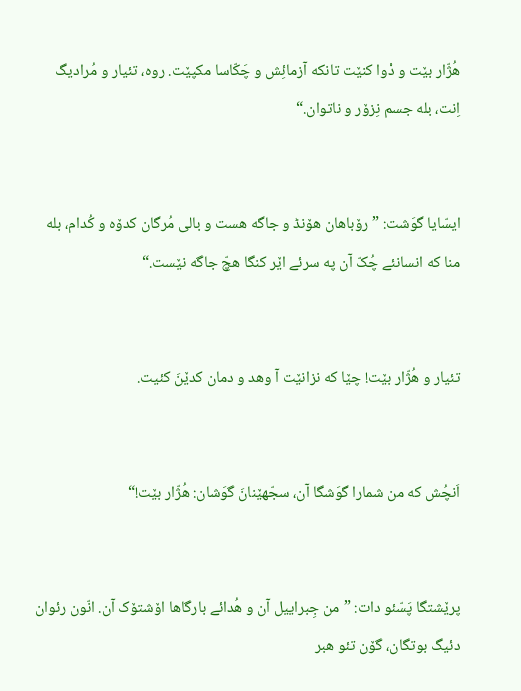هُژّار بێت و دْوا کنێت تانکه آزمائِش و چَکّاسا مکپێت. روه، تئیار و مُرادیگ اِنت، بله جسم نِزۆر و ناتوان.“


ایسّایا گوَشت: ”رۆباهان هۆنڈ و جاگه هست و بالی مُرگان کدۆه و کُدام، بله منا که انسانئے چُکّ آن په سرئے اێر کنگا هچّ جاگه نێست.“


تئیار و هُژّار بێت! چێا که نزانێت آ وهد و دمان کدێنَ کئیت.


اَنچُش که من شمارا گوَشگا آن، سجّهێنانَ گوَشان: هُژّار بێت!“


پرێشتگا پَسّئو دات: ”من جِبراییل آن و هُدائے بارگاها اۆشتۆک آن. انّون رئوان دئیگ بوتگان، گۆن تئو هبر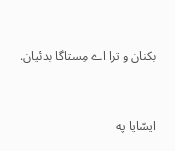بکنان و ترا اے مِستاگا بدئیان.


ایسّایا په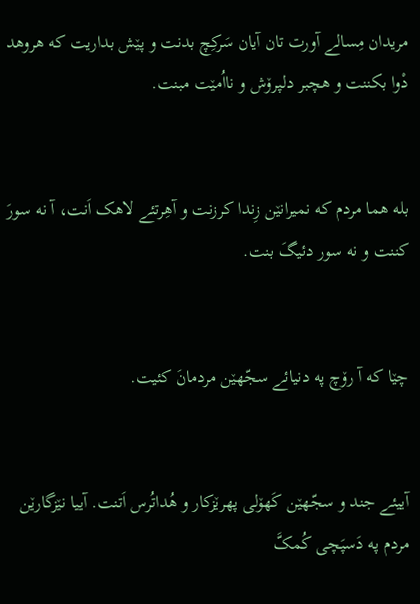مریدان مِسالے آورت تان آیان سَرکِچ بدنت و پێش بداریت که هروهد دْوا بکننت و هچبر دلپرۆش و نااُمێت مبنت.


بله هما مردم که نمیرانێن زِندا کرزنت و آهِرتئے لاهک اَنت، آ نه سورَ کننت و نه سور دئیگَ بنت.


چێا که آ رۆچ په دنیائے سجّهێن مردمانَ کئیت.


آییئے جند و سجّهێن کَهۆلی پهرێزکار و هُداتُرس اَتنت. آییا نێزگارێن مردم په دَسپَچی کُمکَّ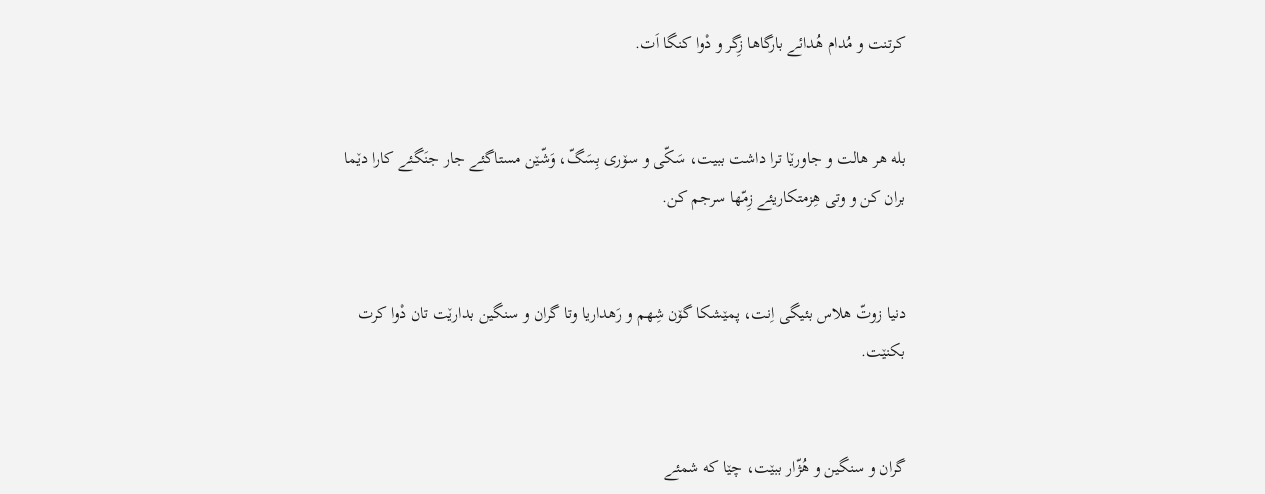کرتنت و مُدام هُدائے بارگاها زِگر و دْوا کنگا اَت.


بله هر هالت و جاورێا ترا داشت ببیت، سَکّی و سۆری بِسَگّ، وَشّێن مستاگئے جار جنَگئے کارا دێما بران کن و وتی هِزمتکاریئے زِمّها سرجم کن.


دنیا زوتّ هلاس بئیگی اِنت، پمێشکا گۆن شِهم و رَهداریا وتا گران و سنگین بدارێت تان دْوا کرت بکنێت.


گران و سنگین و هُژّار ببێت، چێا که شمئے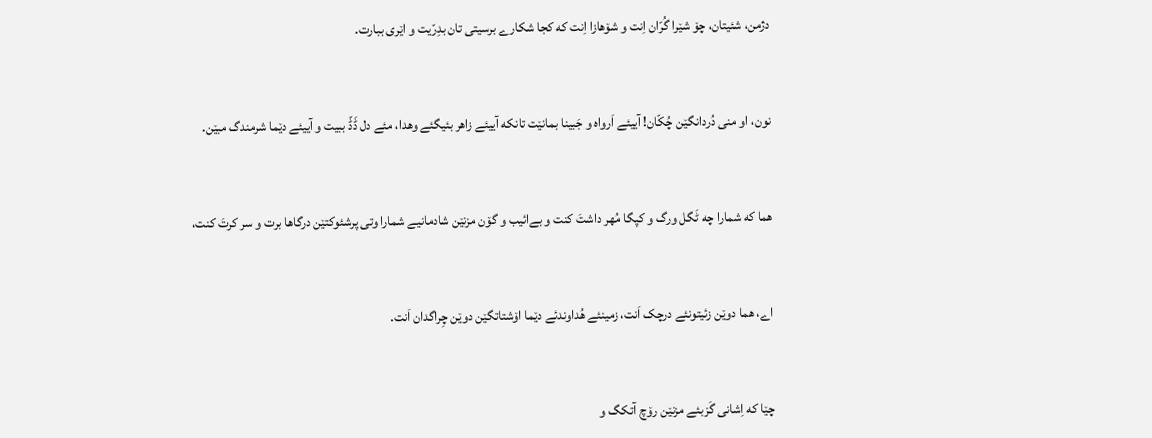دژمن، شئیتان، چۆ شێرا گُرّان اِنت و شۆهازا اِنت که کجا شکارے برسیتی تان بدِرّیت و اێری ببارت.


نون، او منی دُردانگێن چُکّان! آییئے اَرواه و جَبینا بمانێت تانکه آییئے زاهر بئیگئے وهدا، مئے دل ڈَڈّ ببیت و آییئے دێما شرمندگ مبێن.


هما که شمارا چه ٹَگل ورگ و کپگا مُهر داشتَ کنت و بےائیب و گۆن مزنێن شادمانیے شمارا وتی پرشئوکتێن درگاها برت و سر کرتَ کنت،


اے، هما دوێن زئیتونئے درچک اَنت، زمینئے هُداوندئے دێما اۆشتاتگێن دوێن چِراگدان اَنت.


چێا که اِشانی گَزبئے مزنێن رۆچ آتکگ و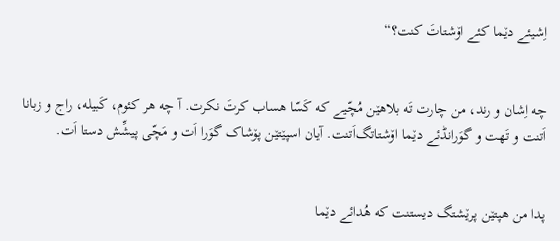اِشیئے دێما کئے اۆشتاتَ کنت؟“


چه اِشان و رند، من چارت تَه بلاهێن مُچّیے که کَسّا هساب کرتَ نکرت. آ چه هر کئوم، کَبیله، راج و زبانا اَتنت و تَهت و گوَرانڈئے دێما اۆشتاتگ‌اَتنت. آیان اسپێتێن پۆشاک گوَرا اَت و مَچّی پیشِّش دستا اَت.


پدا من هپتێن پرێشتگ دیستنت که هُدائے دێما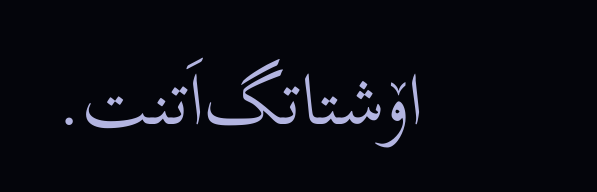اۆشتاتگ‌اَتنت.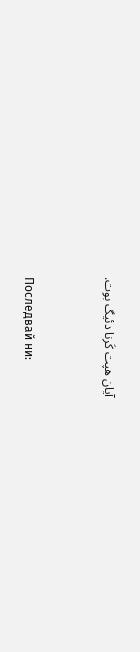آیان هپت کَرنا دئیگ بوت.


Последвай ни: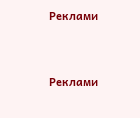Реклами


Реклами